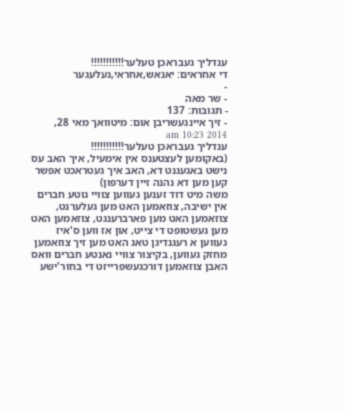ענדליך געבראכן טעלער!!!!!!!!!!!
די אחראים: יאנאש,אחראי,געלעגער
-
- שר מאה
- תגובות: 137
- זיך איינגעשריבן אום: מיטוואך מאי 28, 2014 10:23 am
ענדליך געבראכן טעלער!!!!!!!!!!!
(באקומען לעצטענס אין אימעיל, איך האב עס נישט באגעגנט דא, האב איך געטראכט אפשר קען מען דא נהנה זיין דערפון)
משה מיט דוד זענען געווען צוויי גוטע חברים אין ישיבה, צוזאמען האט מען געלערנט, צוזאמען האט מען פארברענגט, צוזאמען האט מען געשטופט די צייט, און אז ווען ס'איז געווען א רעגנדיגן טאג האט מען זיך צוזאמען מחזק געווען, בקיצור צוויי נאנטע חברים וואס האבן צוזאמען דורכגעשפרייזט די בחור'ישע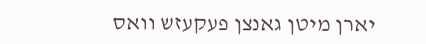יארן מיטן גאנצן פעקעזש וואס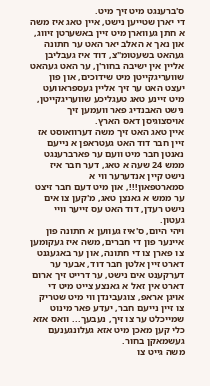ס'ברענגט מיט זיך מיט.
די יארן שטייען נישט, איין טאג איז משה א חתן געווארן מיט זיין באשערטן זיווג, און נאך א האלב יאר האט ער חתונה געהאט בשעטומ"צ, דוד איז געבליבן אליין אין ישיבה בחור'ן, ער האט געהאט שוועריגקייטן מיט שידוכים, און פון יעצט האט ער זיך אליין געספראוועט מיט זיינע טאג טעגליכע שוועריגקייטן, נישט האבנדיג פאר וועמען זיך אויסצוגיסן דאס הארץ.
איין טאג האט זיך משה דערוואוסט אז זיין חבר דוד האט געטראפן א נייעם נאנטן חבר מיט וועם ער פארברענגט ממש 24 שעה א טאג, דער חבר איז נישט קיין אנדערער ווי א סמארטפאון!!!, און מיט דעם חבר זיצט ער ממש א גאנצן טאג, מ'קען צו אים נישט רעדן, דוד האט עס זייער וויי געטון.
ויהי היום, ס'איז געווען א חתונה פון איינער פון די חברים, משה איז געקומען צו פארן צו די חתונה, און ער באגעגנט דארט זיין אלטן חבר דוד, אבער ער דערקענט אים נישט, ער דרייט זיך ארום דארט אין זאל א גאנצע צייט מיט די אויגן אראפ, צוגעבינדן ווי מיט שטריק צו זיין נייעם חבר, יעדע פאר מינוט שמייכלט ער צו זיך, נעבעך... וואס אזא כלי קען מאכן מיט אזא געלונגענעם געשמאקן בחור.
משה גייט צו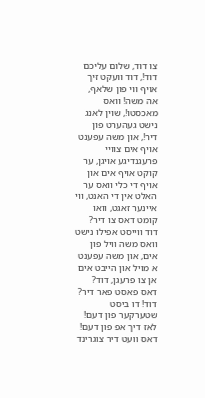צו דוד, שלום עליכם דוד!, דוד וועקט זיך אויף ווי פון שלאף, אה משה! וואס מאכסטו!, שוין לאנג נישט געהערט פון דיר!, און משה עפענט אויף אים צוויי פרעגנדיגע אויגן, ער קוקט אויף אים און אויף די כלי וואס ער האלט אין די האנט, ווי איינער זאגט, וואו קומט דאס צו דיר?
דוד ווייסט אפילו נישט וואס משה וויל פון אים, און משה עפענט א מויל און הייבט אים אן צו פרעגן, דוד? דאס פאסט פאר דיר? דוד! דו ביסט שטערקער פון דעם! לאז דיך אפ פון דעם! דאס וועט דיר צוגרינד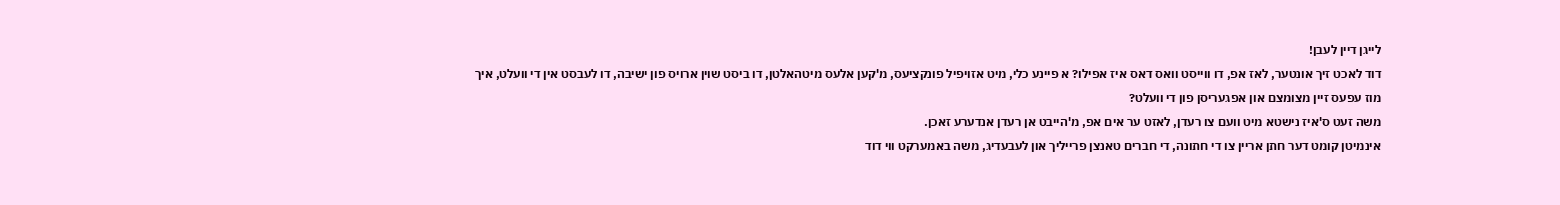לייגן דיין לעבן!
דוד לאכט זיך אונטער, לאז אפ, דו ווייסט וואס דאס איז אפילו? א פיינע כלי, מיט אזויפיל פונקציעס, מ'קען אלעס מיטהאלטן, דו ביסט שוין ארויס פון ישיבה, דו לעבסט אין די וועלט, איך מוז עפעס זיין מצומצם און אפגעריסן פון די וועלט?
משה זעט ס'איז נישטא מיט וועם צו רעדן, לאזט ער אים אפ, מ'הייבט אן רעדן אנדערע זאכן.
אינמיטן קומט דער חתן אריין צו די חתונה, די חברים טאנצן פרייליך און לעבעדיג, משה באמערקט ווי דוד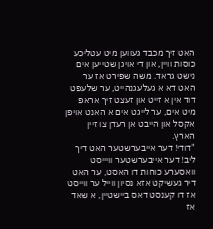האט זיך מכבד געווען מיט עטליכע כוסות וויין, און די אויגן שטייען אים נישט גראד. משה שפירט אז ער האט דא א געלעגנהייט, ער שלעפט דוד אין א זייט און זעצט זיך אראפ מיט אים, ער לייגט אים א האנט אויפן אקסל און הייבט אן רעדן צו זיין הארץ.
"דודי! דער אייבערשטער האט דיך ליב! דער אייבערשטער וויייסט וואסערע כוחות דו האסט, ער האט דיר געשיקט אזא נסיון ווייל ער ווייסט אז דו קענסט דאס ביישטיין, א שאד אז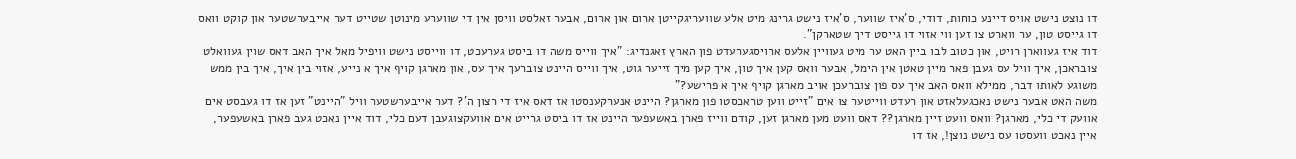דו נוצט נישט אויס דיינע כוחות, דודי, ס'איז שווער, ס'איז נישט גרינג מיט אלע שוועריגקייטן ארום און ארום, אבער זאלסט וויסן אין די שווערע מינוטן שטייט דער אייבערשטער און קוקט וואס דו גייסט טון, ער ווארט צו זען ווי אזוי דו גייסט דיך שטארקן".
דוד איז געווארן רויט, און כטוב לבו ביין האט ער מיט געוויין אלעס ארויסגערעדט פון הארץ זאגנדיג: "איך ווייס משה דו ביסט גערעכט, דו ווייסט נישט וויפיל מאל איך האב דאס שוין געוואלט צובראכן, איך וויל עס געבן פאר מיין טאטן אין הימל, אבער וואס קען איך טון, איך קען מיך זייער גוט, איך ווייס היינט צוברעך איך עס, און מארגן קויף איך א נייע, אזוי בין איך, איך בין ממש משוגע לאותו דבר, ממילא וואס האב איך עס פון צוברעכן אויב מארגן קויף איך א פרישע?"
משה האט אבער נישט נאכגעלאזט און רעדט ווייטער צו אים "זייט ווען טראכסטו פון מארגן? היינט אנערקענסטו אז דאס איז די רצון ה'? דער אייבערשטער וויל "היינט" זען אז דו געבסט אים אוועק די כלי, מארגן? וואס וועט זיין מארגן?? דאס וועט מען מארגן זען, קודם ווייז פארן באשעפער היינט אז דו ביסט גרייט אים אוועקצוגעבן דעם כלי, דוד איין נאכט געב פארן באשעפער, איין נאכט וועסטו עס נישט נוצן!, אז דו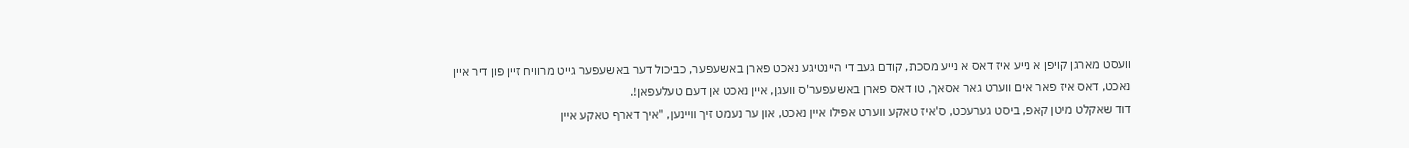וועסט מארגן קויפן א נייע איז דאס א נייע מסכת, קודם געב די היינטיגע נאכט פארן באשעפער, כביכול דער באשעפער גייט מרוויח זיין פון דיר איין נאכט, דאס איז פאר אים ווערט גאר אסאך, טו דאס פארן באשעפער'ס וועגן, איין נאכט אן דעם טעלעפאן!.
דוד שאקלט מיטן קאפ, ביסט גערעכט, ס'איז טאקע ווערט אפילו איין נאכט, און ער נעמט זיך וויינען, "איך דארף טאקע איין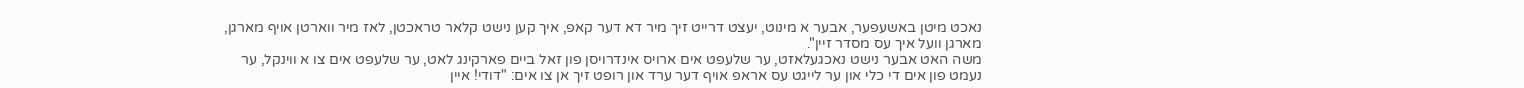נאכט מיטן באשעפער, אבער א מינוט, יעצט דרייט זיך מיר דא דער קאפ, איך קען נישט קלאר טראכטן, לאז מיר ווארטן אויף מארגן, מארגן וועל איך עס מסדר זיין".
משה האט אבער נישט נאכגעלאזט, ער שלעפט אים ארויס אינדרויסן פון זאל ביים פארקינג לאט, ער שלעפט אים צו א ווינקל, ער נעמט פון אים די כלי און ער לייגט עס אראפ אויף דער ערד און רופט זיך אן צו אים: "דודי! איין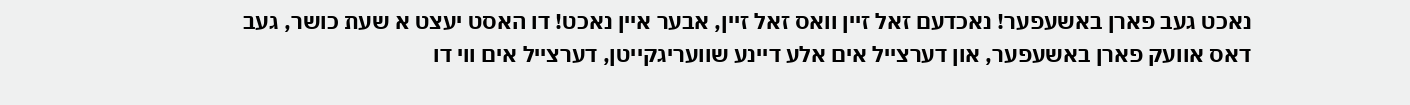נאכט געב פארן באשעפער! נאכדעם זאל זיין וואס זאל זיין, אבער איין נאכט! דו האסט יעצט א שעת כושר, געב דאס אוועק פארן באשעפער, און דערצייל אים אלע דיינע שוועריגקייטן, דערצייל אים ווי דו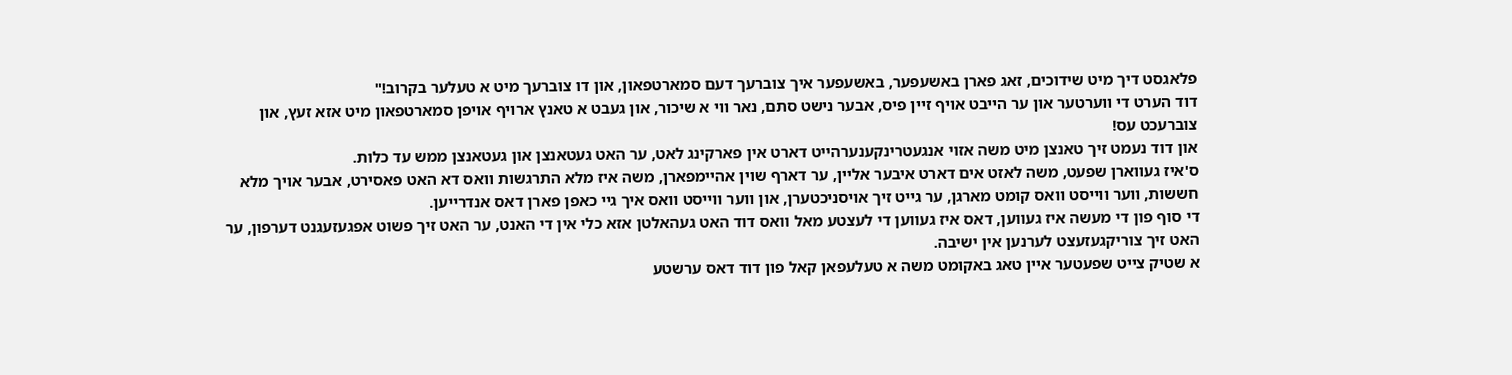פלאגסט דיך מיט שידוכים, זאג פארן באשעפער, באשעפער איך צוברעך דעם סמארטפאון, און דו צוברעך מיט א טעלער בקרוב!"
דוד הערט די ווערטער און ער הייבט אויף זיין פיס, אבער נישט סתם, נאר ווי א שיכור, און געבט א טאנץ ארויף אויפן סמארטפאון מיט אזא זעץ, און צוברעכט עס!
און דוד נעמט זיך טאנצן מיט משה אזוי אנגעטרינקענערהייט דארט אין פארקינג לאט, ער האט געטאנצן און געטאנצן ממש עד כלות.
ס'איז געווארן שפעט, משה לאזט אים דארט איבער אליין, ער דארף שוין אהיימפארן, משה איז מלא התרגשות וואס דא האט פאסירט, אבער אויך מלא חששות, ווער ווייסט וואס קומט מארגן, ער גייט זיך אויסניכטערן, און ווער ווייסט וואס איך גיי כאפן פארן דאס אנדרייען.
די סוף פון די מעשה איז געווען, דאס איז געווען די לעצטע מאל וואס דוד האט געהאלטן אזא כלי אין די האנט, ער האט זיך פשוט אפגעזעגנט דערפון, ער האט זיך צוריקגעזעצט לערנען אין ישיבה.
א שטיק צייט שפעטער איין טאג באקומט משה א טעלעפאן קאל פון דוד דאס ערשטע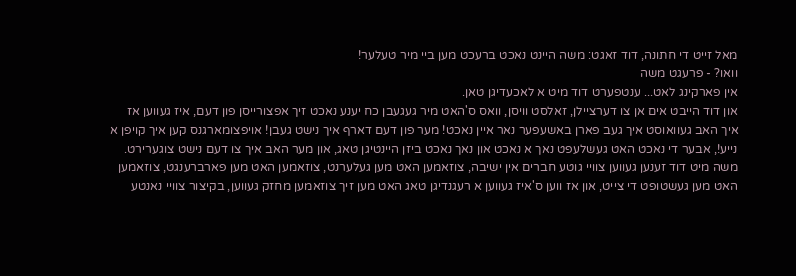מאל זייט די חתונה, דוד זאגט: משה היינט נאכט ברעכט מען ביי מיר טעלער!
וואו? - פרעגט משה
אין פארקינג לאט... ענטפערט דוד מיט א לאכעדיגן טאן.
און דוד הייבט אים אן צו דערציילן, זאלסט וויסן, וואס ס'האט מיר געגעבן כח יענע נאכט זיך אפצורייסן פון דעם, איז געווען אז איך האב געוואוסט איך געב פארן באשעפער נאר איין נאכט! מער פון דעם דארף איך נישט געבן! אויפצומארגנס קען איך קויפן א נייע!, אבער די נאכט האט געשלעפט נאך א נאכט און נאך נאכט ביזן היינטיגן טאג, און מער האב איך צו דעם נישט צוגערירט.
משה מיט דוד זענען געווען צוויי גוטע חברים אין ישיבה, צוזאמען האט מען געלערנט, צוזאמען האט מען פארברענגט, צוזאמען האט מען געשטופט די צייט, און אז ווען ס'איז געווען א רעגנדיגן טאג האט מען זיך צוזאמען מחזק געווען, בקיצור צוויי נאנטע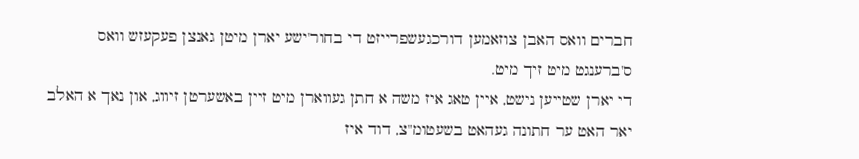חברים וואס האבן צוזאמען דורכגעשפרייזט די בחור'ישע יארן מיטן גאנצן פעקעזש וואס ס'ברענגט מיט זיך מיט.
די יארן שטייען נישט, איין טאג איז משה א חתן געווארן מיט זיין באשערטן זיווג, און נאך א האלב יאר האט ער חתונה געהאט בשעטומ"צ, דוד איז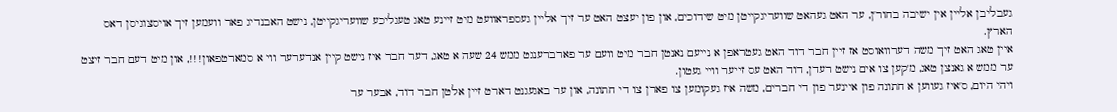געבליבן אליין אין ישיבה בחור'ן, ער האט געהאט שוועריגקייטן מיט שידוכים, און פון יעצט האט ער זיך אליין געספראוועט מיט זיינע טאג טעגליכע שוועריגקייטן, נישט האבנדיג פאר וועמען זיך אויסצוגיסן דאס הארץ.
איין טאג האט זיך משה דערוואוסט אז זיין חבר דוד האט געטראפן א נייעם נאנטן חבר מיט וועם ער פארברענגט ממש 24 שעה א טאג, דער חבר איז נישט קיין אנדערער ווי א סמארטפאון!!!, און מיט דעם חבר זיצט ער ממש א גאנצן טאג, מ'קען צו אים נישט רעדן, דוד האט עס זייער וויי געטון.
ויהי היום, ס'איז געווען א חתונה פון איינער פון די חברים, משה איז געקומען צו פארן צו די חתונה, און ער באגעגנט דארט זיין אלטן חבר דוד, אבער ער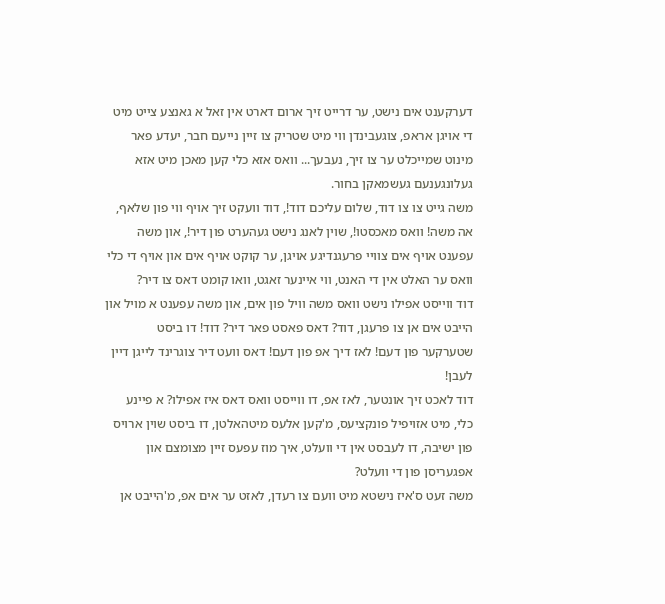דערקענט אים נישט, ער דרייט זיך ארום דארט אין זאל א גאנצע צייט מיט די אויגן אראפ, צוגעבינדן ווי מיט שטריק צו זיין נייעם חבר, יעדע פאר מינוט שמייכלט ער צו זיך, נעבעך... וואס אזא כלי קען מאכן מיט אזא געלונגענעם געשמאקן בחור.
משה גייט צו צו דוד, שלום עליכם דוד!, דוד וועקט זיך אויף ווי פון שלאף, אה משה! וואס מאכסטו!, שוין לאנג נישט געהערט פון דיר!, און משה עפענט אויף אים צוויי פרעגנדיגע אויגן, ער קוקט אויף אים און אויף די כלי וואס ער האלט אין די האנט, ווי איינער זאגט, וואו קומט דאס צו דיר?
דוד ווייסט אפילו נישט וואס משה וויל פון אים, און משה עפענט א מויל און הייבט אים אן צו פרעגן, דוד? דאס פאסט פאר דיר? דוד! דו ביסט שטערקער פון דעם! לאז דיך אפ פון דעם! דאס וועט דיר צוגרינד לייגן דיין לעבן!
דוד לאכט זיך אונטער, לאז אפ, דו ווייסט וואס דאס איז אפילו? א פיינע כלי, מיט אזויפיל פונקציעס, מ'קען אלעס מיטהאלטן, דו ביסט שוין ארויס פון ישיבה, דו לעבסט אין די וועלט, איך מוז עפעס זיין מצומצם און אפגעריסן פון די וועלט?
משה זעט ס'איז נישטא מיט וועם צו רעדן, לאזט ער אים אפ, מ'הייבט אן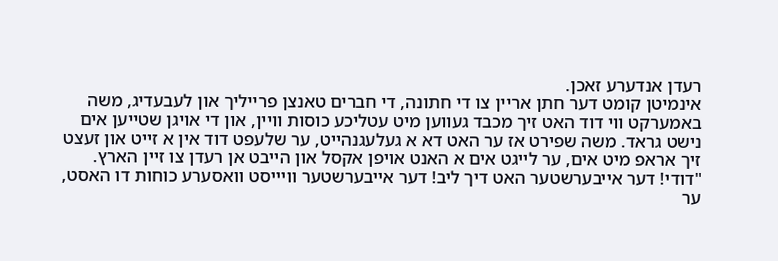רעדן אנדערע זאכן.
אינמיטן קומט דער חתן אריין צו די חתונה, די חברים טאנצן פרייליך און לעבעדיג, משה באמערקט ווי דוד האט זיך מכבד געווען מיט עטליכע כוסות וויין, און די אויגן שטייען אים נישט גראד. משה שפירט אז ער האט דא א געלעגנהייט, ער שלעפט דוד אין א זייט און זעצט זיך אראפ מיט אים, ער לייגט אים א האנט אויפן אקסל און הייבט אן רעדן צו זיין הארץ.
"דודי! דער אייבערשטער האט דיך ליב! דער אייבערשטער וויייסט וואסערע כוחות דו האסט, ער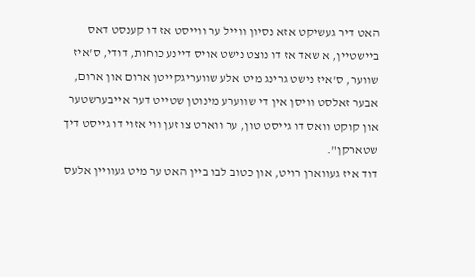האט דיר געשיקט אזא נסיון ווייל ער ווייסט אז דו קענסט דאס ביישטיין, א שאד אז דו נוצט נישט אויס דיינע כוחות, דודי, ס'איז שווער, ס'איז נישט גרינג מיט אלע שוועריגקייטן ארום און ארום, אבער זאלסט וויסן אין די שווערע מינוטן שטייט דער אייבערשטער און קוקט וואס דו גייסט טון, ער ווארט צו זען ווי אזוי דו גייסט דיך שטארקן".
דוד איז געווארן רויט, און כטוב לבו ביין האט ער מיט געוויין אלעס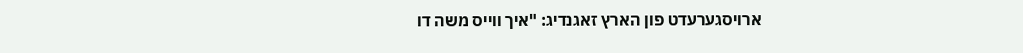ארויסגערעדט פון הארץ זאגנדיג: "איך ווייס משה דו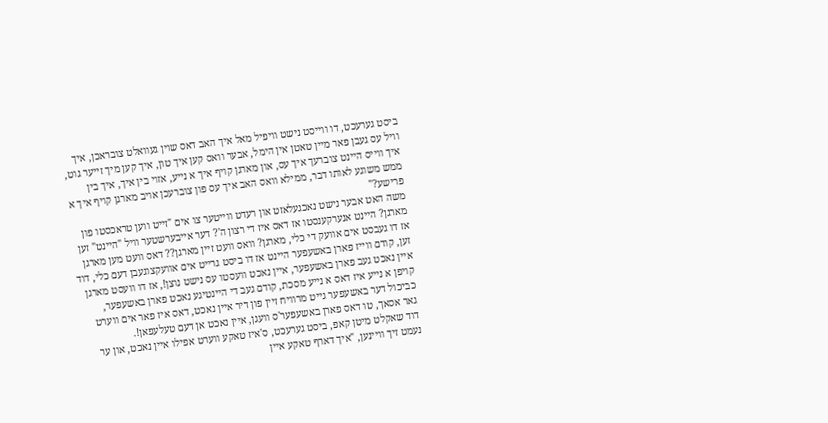ביסט גערעכט, דו ווייסט נישט וויפיל מאל איך האב דאס שוין געוואלט צובראכן, איך וויל עס געבן פאר מיין טאטן אין הימל, אבער וואס קען איך טון, איך קען מיך זייער גוט, איך ווייס היינט צוברעך איך עס, און מארגן קויף איך א נייע, אזוי בין איך, איך בין ממש משוגע לאותו דבר, ממילא וואס האב איך עס פון צוברעכן אויב מארגן קויף איך א פרישע?"
משה האט אבער נישט נאכגעלאזט און רעדט ווייטער צו אים "זייט ווען טראכסטו פון מארגן? היינט אנערקענסטו אז דאס איז די רצון ה'? דער אייבערשטער וויל "היינט" זען אז דו געבסט אים אוועק די כלי, מארגן? וואס וועט זיין מארגן?? דאס וועט מען מארגן זען, קודם ווייז פארן באשעפער היינט אז דו ביסט גרייט אים אוועקצוגעבן דעם כלי, דוד איין נאכט געב פארן באשעפער, איין נאכט וועסטו עס נישט נוצן!, אז דו וועסט מארגן קויפן א נייע איז דאס א נייע מסכת, קודם געב די היינטיגע נאכט פארן באשעפער, כביכול דער באשעפער גייט מרוויח זיין פון דיר איין נאכט, דאס איז פאר אים ווערט גאר אסאך, טו דאס פארן באשעפער'ס וועגן, איין נאכט אן דעם טעלעפאן!.
דוד שאקלט מיטן קאפ, ביסט גערעכט, ס'איז טאקע ווערט אפילו איין נאכט, און ער נעמט זיך וויינען, "איך דארף טאקע איין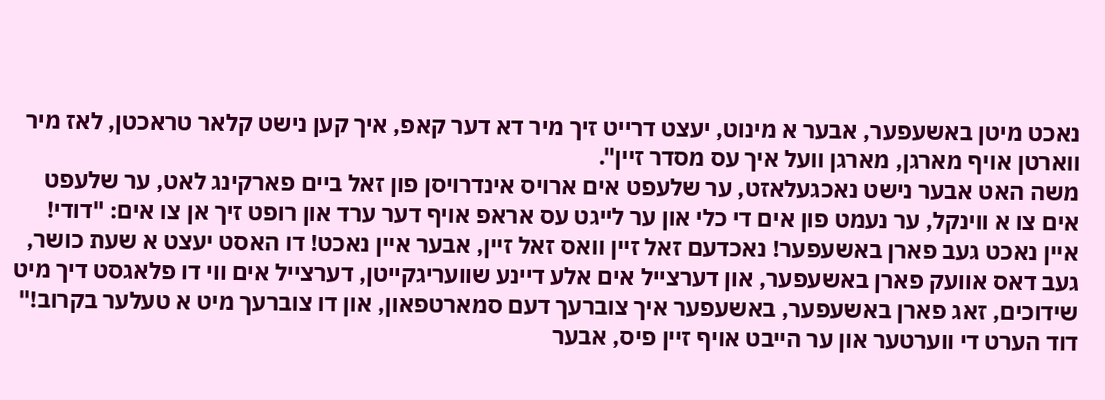נאכט מיטן באשעפער, אבער א מינוט, יעצט דרייט זיך מיר דא דער קאפ, איך קען נישט קלאר טראכטן, לאז מיר ווארטן אויף מארגן, מארגן וועל איך עס מסדר זיין".
משה האט אבער נישט נאכגעלאזט, ער שלעפט אים ארויס אינדרויסן פון זאל ביים פארקינג לאט, ער שלעפט אים צו א ווינקל, ער נעמט פון אים די כלי און ער לייגט עס אראפ אויף דער ערד און רופט זיך אן צו אים: "דודי! איין נאכט געב פארן באשעפער! נאכדעם זאל זיין וואס זאל זיין, אבער איין נאכט! דו האסט יעצט א שעת כושר, געב דאס אוועק פארן באשעפער, און דערצייל אים אלע דיינע שוועריגקייטן, דערצייל אים ווי דו פלאגסט דיך מיט שידוכים, זאג פארן באשעפער, באשעפער איך צוברעך דעם סמארטפאון, און דו צוברעך מיט א טעלער בקרוב!"
דוד הערט די ווערטער און ער הייבט אויף זיין פיס, אבער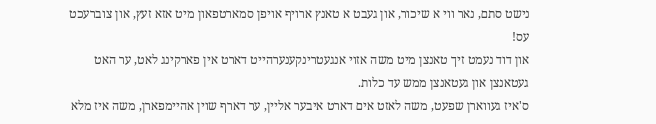נישט סתם, נאר ווי א שיכור, און געבט א טאנץ ארויף אויפן סמארטפאון מיט אזא זעץ, און צוברעכט עס!
און דוד נעמט זיך טאנצן מיט משה אזוי אנגעטרינקענערהייט דארט אין פארקינג לאט, ער האט געטאנצן און געטאנצן ממש עד כלות.
ס'איז געווארן שפעט, משה לאזט אים דארט איבער אליין, ער דארף שוין אהיימפארן, משה איז מלא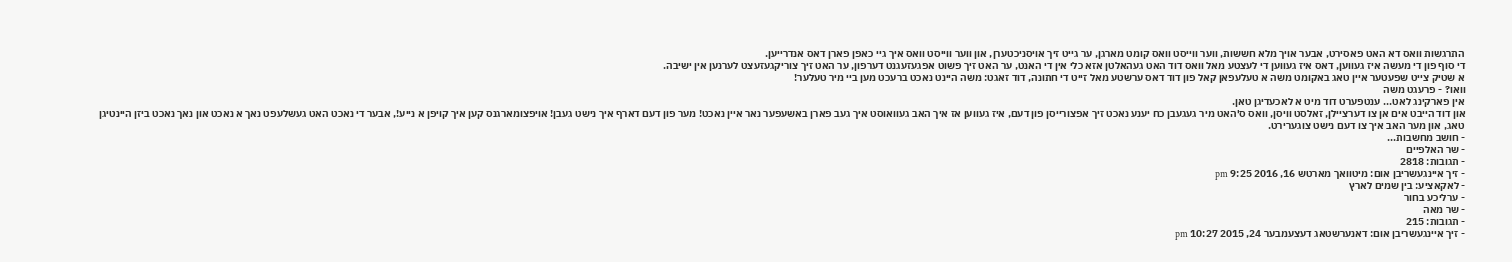התרגשות וואס דא האט פאסירט, אבער אויך מלא חששות, ווער ווייסט וואס קומט מארגן, ער גייט זיך אויסניכטערן, און ווער ווייסט וואס איך גיי כאפן פארן דאס אנדרייען.
די סוף פון די מעשה איז געווען, דאס איז געווען די לעצטע מאל וואס דוד האט געהאלטן אזא כלי אין די האנט, ער האט זיך פשוט אפגעזעגנט דערפון, ער האט זיך צוריקגעזעצט לערנען אין ישיבה.
א שטיק צייט שפעטער איין טאג באקומט משה א טעלעפאן קאל פון דוד דאס ערשטע מאל זייט די חתונה, דוד זאגט: משה היינט נאכט ברעכט מען ביי מיר טעלער!
וואו? - פרעגט משה
אין פארקינג לאט... ענטפערט דוד מיט א לאכעדיגן טאן.
און דוד הייבט אים אן צו דערציילן, זאלסט וויסן, וואס ס'האט מיר געגעבן כח יענע נאכט זיך אפצורייסן פון דעם, איז געווען אז איך האב געוואוסט איך געב פארן באשעפער נאר איין נאכט! מער פון דעם דארף איך נישט געבן! אויפצומארגנס קען איך קויפן א נייע!, אבער די נאכט האט געשלעפט נאך א נאכט און נאך נאכט ביזן היינטיגן טאג, און מער האב איך צו דעם נישט צוגערירט.
- חושב מחשבות...
- שר האלפיים
- תגובות: 2818
- זיך איינגעשריבן אום: מיטוואך מארטש 16, 2016 9:25 pm
- לאקאציע: בין שמים לארץ
- ערליכע בחור
- שר מאה
- תגובות: 215
- זיך איינגעשריבן אום: דאנערשטאג דעצעמבער 24, 2015 10:27 pm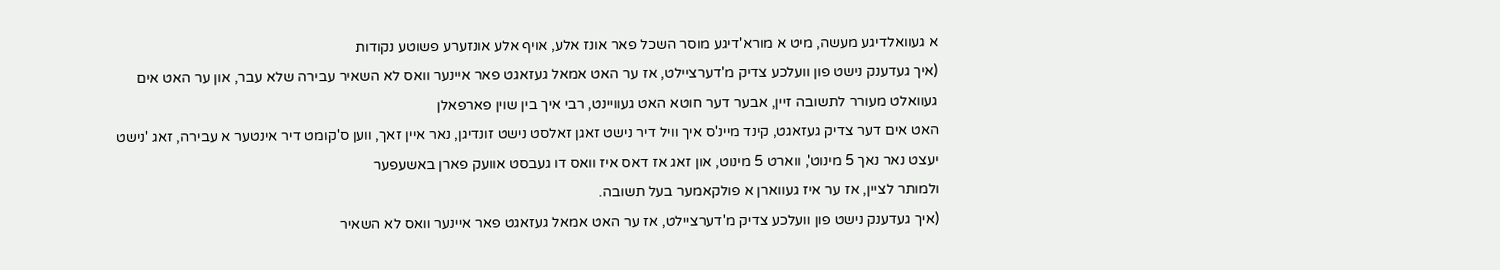א געוואלדיגע מעשה, מיט א מורא'דיגע מוסר השכל פאר אונז אלע, אויף אלע אונזערע פשוטע נקודות
(איך געדענק נישט פון וועלכע צדיק מ'דערציילט, אז ער האט אמאל געזאגט פאר איינער וואס לא השאיר עבירה שלא עבר, און ער האט אים געוואלט מעורר לתשובה זיין, אבער דער חוטא האט געוויינט, רבי איך בין שוין פארפאלן
האט אים דער צדיק געזאגט, קינד מיינ'ס איך וויל דיר נישט זאגן זאלסט נישט זונדיגן, נאר איין זאך, ווען ס'קומט דיר אינטער א עבירה, זאג 'נישט יעצט נאר נאך 5 מינוט', ווארט 5 מינוט, און זאג אז דאס איז וואס דו געבסט אוועק פארן באשעפער
ולמותר לציין, אז ער איז געווארן א פולקאמער בעל תשובה.
(איך געדענק נישט פון וועלכע צדיק מ'דערציילט, אז ער האט אמאל געזאגט פאר איינער וואס לא השאיר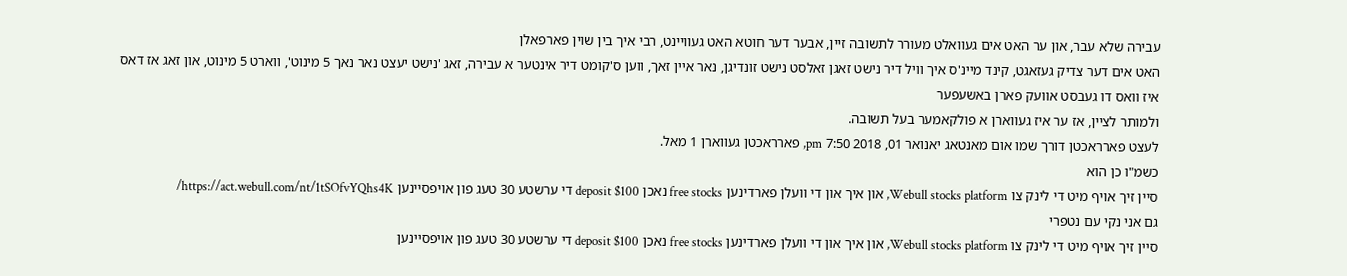עבירה שלא עבר, און ער האט אים געוואלט מעורר לתשובה זיין, אבער דער חוטא האט געוויינט, רבי איך בין שוין פארפאלן
האט אים דער צדיק געזאגט, קינד מיינ'ס איך וויל דיר נישט זאגן זאלסט נישט זונדיגן, נאר איין זאך, ווען ס'קומט דיר אינטער א עבירה, זאג 'נישט יעצט נאר נאך 5 מינוט', ווארט 5 מינוט, און זאג אז דאס איז וואס דו געבסט אוועק פארן באשעפער
ולמותר לציין, אז ער איז געווארן א פולקאמער בעל תשובה.
לעצט פארראכטן דורך שמו אום מאנטאג יאנואר 01, 2018 7:50 pm, פארראכטן געווארן 1 מאל.
כשמ"ו כן הוא
סיין זיך אויף מיט די לינק צו Webull stocks platform, און איך און די וועלן פארדינען free stocks נאכן deposit $100 די ערשטע 30 טעג פון אויפסיינען https://act.webull.com/nt/1tSOfvYQhs4K/
גם אני נקי עם נטפרי
סיין זיך אויף מיט די לינק צו Webull stocks platform, און איך און די וועלן פארדינען free stocks נאכן deposit $100 די ערשטע 30 טעג פון אויפסיינען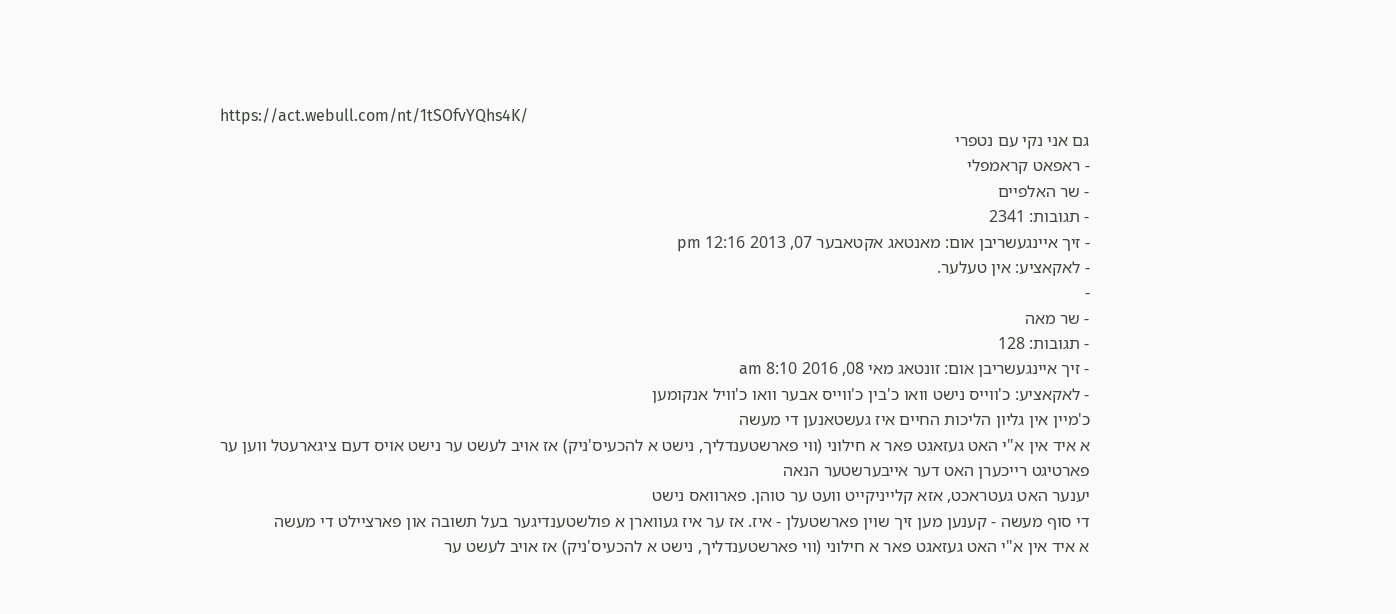https://act.webull.com/nt/1tSOfvYQhs4K/
גם אני נקי עם נטפרי
- ראפאט קראמפלי
- שר האלפיים
- תגובות: 2341
- זיך איינגעשריבן אום: מאנטאג אקטאבער 07, 2013 12:16 pm
- לאקאציע: אין טעלער.
-
- שר מאה
- תגובות: 128
- זיך איינגעשריבן אום: זונטאג מאי 08, 2016 8:10 am
- לאקאציע: כ'ווייס נישט וואו כ'בין כ'ווייס אבער וואו כ'וויל אנקומען
כ'מיין אין גליון הליכות החיים איז געשטאנען די מעשה
א איד אין א"י האט געזאגט פאר א חילוני (ווי פארשטענדליך, נישט א להכעיס'ניק) אז אויב לעשט ער נישט אויס דעם ציגארעטל ווען ער פארטיגט רייכערן האט דער אייבערשטער הנאה
יענער האט געטראכט, אזא קלייניקייט וועט ער טוהן. פארוואס נישט
די סוף מעשה - קענען מען זיך שוין פארשטעלן - איז. אז ער איז געווארן א פולשטענדיגער בעל תשובה און פארציילט די מעשה
א איד אין א"י האט געזאגט פאר א חילוני (ווי פארשטענדליך, נישט א להכעיס'ניק) אז אויב לעשט ער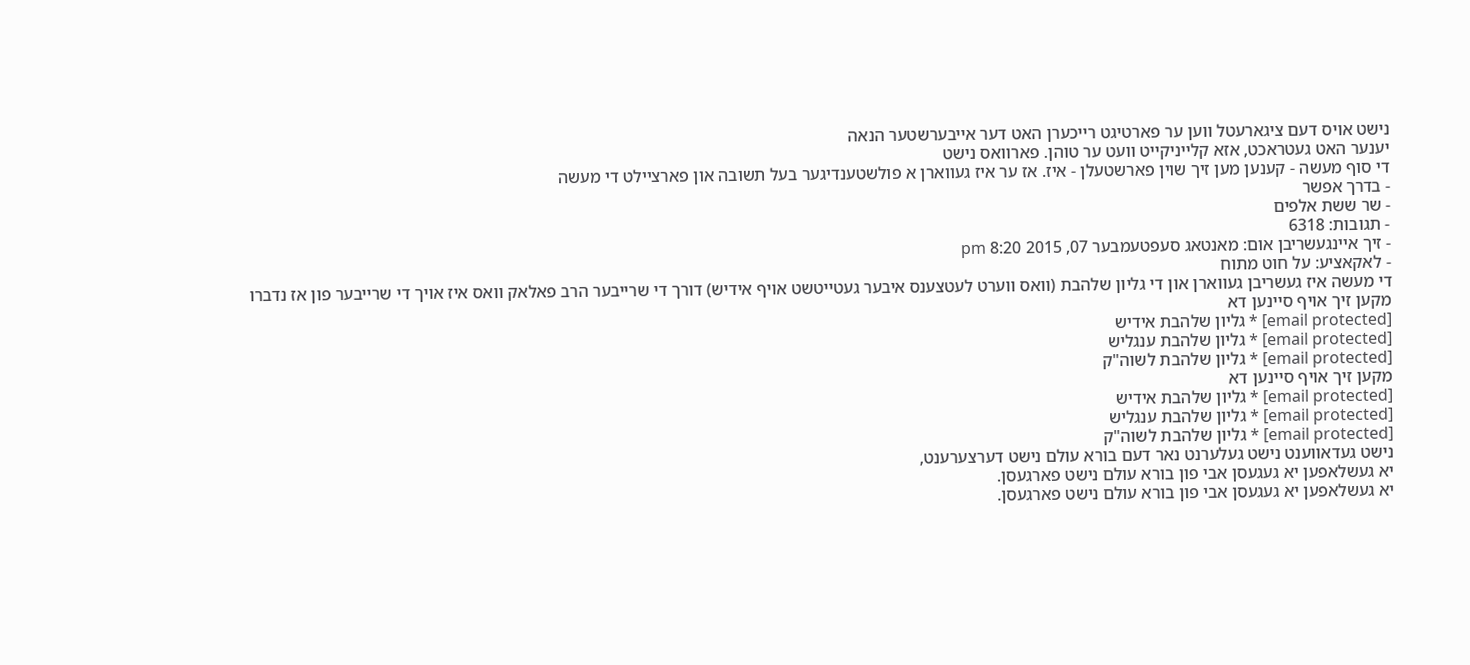נישט אויס דעם ציגארעטל ווען ער פארטיגט רייכערן האט דער אייבערשטער הנאה
יענער האט געטראכט, אזא קלייניקייט וועט ער טוהן. פארוואס נישט
די סוף מעשה - קענען מען זיך שוין פארשטעלן - איז. אז ער איז געווארן א פולשטענדיגער בעל תשובה און פארציילט די מעשה
- בדרך אפשר
- שר ששת אלפים
- תגובות: 6318
- זיך איינגעשריבן אום: מאנטאג סעפטעמבער 07, 2015 8:20 pm
- לאקאציע: על חוט מתוח
די מעשה איז געשריבן געווארן און די גליון שלהבת (וואס ווערט לעטצענס איבער געטייטשט אויף אידיש) דורך די שרייבער הרב פאלאק וואס איז אויך די שרייבער פון אז נדברו
מקען זיך אויף סיינען דא
[email protected] * גליון שלהבת אידיש
[email protected] * גליון שלהבת ענגליש
[email protected] * גליון שלהבת לשוה"ק
מקען זיך אויף סיינען דא
[email protected] * גליון שלהבת אידיש
[email protected] * גליון שלהבת ענגליש
[email protected] * גליון שלהבת לשוה"ק
נישט געדאווענט נישט געלערנט נאר דעם בורא עולם נישט דערצערענט,
יא געשלאפען יא געגעסן אבי פון בורא עולם נישט פארגעסן.
יא געשלאפען יא געגעסן אבי פון בורא עולם נישט פארגעסן.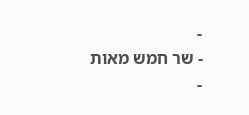-
- שר חמש מאות
-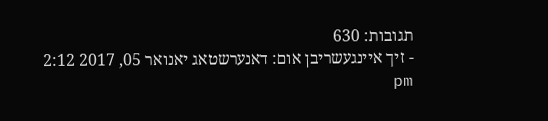תגובות: 630
- זיך איינגעשריבן אום: דאנערשטאג יאנואר 05, 2017 2:12 pm